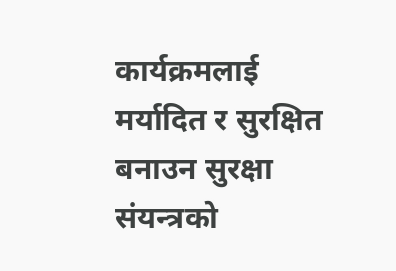कार्यक्रमलाई मर्यादित र सुरक्षित बनाउन सुरक्षा संयन्त्रको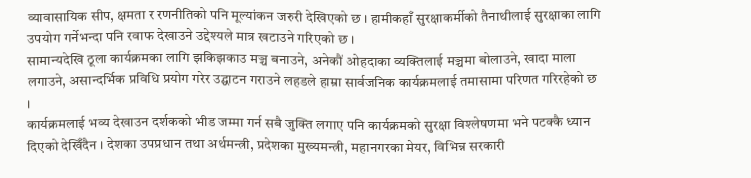व्यावासायिक सीप, क्षमता र रणनीतिको पनि मूल्यांकन जरुरी देखिएको छ । हामीकहाँ सुरक्षाकर्मीको तैनाथीलाई सुरक्षाका लागि उपयोग गर्नेभन्दा पनि रवाफ देखाउने उद्देश्यले मात्र खटाउने गरिएको छ ।
सामान्यदेखि ठूला कार्यक्रमका लागि झकिझकाउ मञ्च बनाउने, अनेकौं ओहदाका व्यक्तिलाई मञ्चमा बोलाउने, खादा माला लगाउने, असान्दर्भिक प्रविधि प्रयोग गरेर उद्घाटन गराउने लहडले हाम्रा सार्वजनिक कार्यक्रमलाई तमासामा परिणत गरिरहेको छ ।
कार्यक्रमलाई भव्य देखाउन दर्शकको भीड जम्मा गर्न सबै जुक्ति लगाए पनि कार्यक्रमको सुरक्षा विश्लेषणमा भने पटक्कै ध्यान दिएको देखिँदैन । देशका उपप्रधान तथा अर्थमन्त्री, प्रदेशका मुख्यमन्त्री, महानगरका मेयर, विभिन्न सरकारी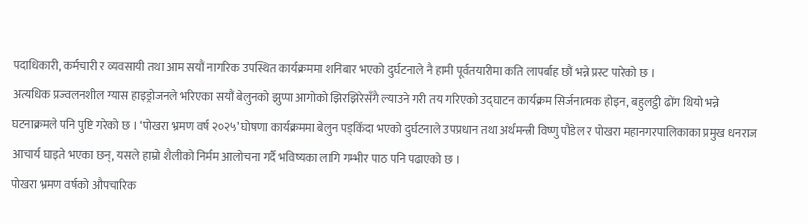पदाधिकारी, कर्मचारी र व्यवसायी तथा आम सयौं नागरिक उपस्थित कार्यक्रममा शनिबार भएको दुर्घटनाले नै हामी पूर्वतयारीमा कति लापर्बाह छौं भन्ने प्रस्ट पारेको छ ।
अत्यधिक प्रज्वलनशील ग्यास हाइड्रोजनले भरिएका सयौं बेलुनको झुप्पा आगोको झिरझिरेसँगै ल्याउने गरी तय गरिएको उद्घाटन कार्यक्रम सिर्जनात्मक होइन, बहुलट्ठी ढोंग थियो भन्ने घटनाक्रमले पनि पुष्टि गरेको छ । ‘पोखरा भ्रमण वर्ष २०२५’ घोषणा कार्यक्रममा बेलुन पड्किँदा भएको दुर्घटनाले उपप्रधान तथा अर्थमन्त्री विष्णु पौडेल र पोखरा महानगरपालिकाका प्रमुख धनराज आचार्य घाइते भएका छन्, यसले हाम्रो शैलीको निर्मम आलोचना गर्दै भविष्यका लागि गम्भीर पाठ पनि पढाएको छ ।
पोखरा भ्रमण वर्षको औपचारिक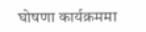घोषणा कार्यक्रममा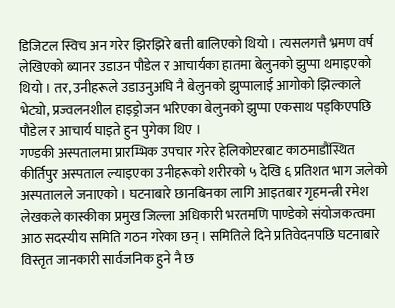डिजिटल स्विच अन गरेर झिरझिरे बत्ती बालिएको थियो । त्यसलगत्तै भ्रमण वर्ष लेखिएको ब्यानर उडाउन पौडेल र आचार्यका हातमा बेलुनको झुप्पा थमाइएको थियो । तर, उनीहरूले उडाउनुअघि नै बेलुनको झुप्पालाई आगोको झिल्काले भेट्यो, प्रज्वलनशील हाइड्रोजन भरिएका बेलुनको झुप्पा एकसाथ पड्किएपछि पौडेल र आचार्य घाइते हुन पुगेका थिए ।
गण्डकी अस्पतालमा प्रारम्भिक उपचार गरेर हेलिकोप्टरबाट काठमाडौंस्थित कीर्तिपुर अस्पताल ल्याइएका उनीहरूको शरीरको ५ देखि ६ प्रतिशत भाग जलेको अस्पतालले जनाएको । घटनाबारे छानबिनका लागि आइतबार गृहमन्त्री रमेश लेखकले कास्कीका प्रमुख जिल्ला अधिकारी भरतमणि पाण्डेको संयोजकत्वमा आठ सदस्यीय समिति गठन गरेका छन् । समितिले दिने प्रतिवेदनपछि घटनाबारे विस्तृत जानकारी सार्वजनिक हुने नै छ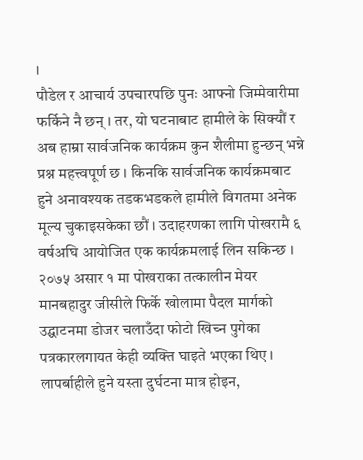।
पौडेल र आचार्य उपचारपछि पुनः आफ्नो जिम्मेवारीमा फर्किने नै छन् । तर, यो घटनाबाट हामीले के सिक्यौं र अब हाम्रा सार्वजनिक कार्यक्रम कुन शैलीमा हुन्छन् भन्ने प्रश्न महत्त्वपूर्ण छ । किनकि सार्वजनिक कार्यक्रमबाट हुने अनावश्यक तडकभडकले हामीले विगतमा अनेक मूल्य चुकाइसकेका छौं । उदाहरणका लागि पोखरामै ६ वर्षअघि आयोजित एक कार्यक्रमलाई लिन सकिन्छ ।
२०७५ असार १ मा पोखराका तत्कालीन मेयर मानबहादुर जीसीले फिर्के खोलामा पैदल मार्गको उद्घाटनमा डोजर चलाउँदा फोटो खिच्न पुगेका पत्रकारलगायत केही व्यक्ति घाइते भएका थिए । लापर्बाहीले हुने यस्ता दुर्घटना मात्र होइन,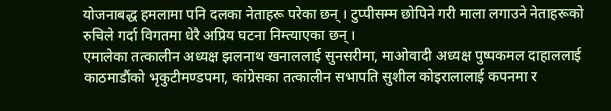योजनाबद्ध हमलामा पनि दलका नेताहरू परेका छन् । टुप्पीसम्म छोपिने गरी माला लगाउने नेताहरूको रुचिले गर्दा विगतमा धेरै अप्रिय घटना निम्त्याएका छन् ।
एमालेका तत्कालीन अध्यक्ष झलनाथ खनाललाई सुनसरीमा, माओवादी अध्यक्ष पुष्पकमल दाहाललाई काठमाडौंको भृकुटीमण्डपमा, कांग्रेसका तत्कालीन सभापति सुशील कोइरालालाई कपनमा र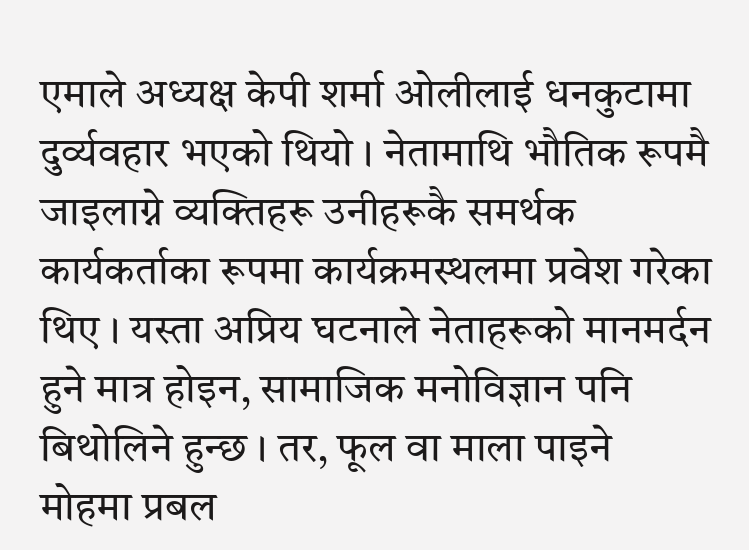एमाले अध्यक्ष केपी शर्मा ओलीलाई धनकुटामा दुर्व्यवहार भएको थियो । नेतामाथि भौतिक रूपमै जाइलाग्ने व्यक्तिहरू उनीहरूकै समर्थक कार्यकर्ताका रूपमा कार्यक्रमस्थलमा प्रवेश गरेका थिए । यस्ता अप्रिय घटनाले नेताहरूको मानमर्दन हुने मात्र होइन, सामाजिक मनोविज्ञान पनि बिथोलिने हुन्छ । तर, फूल वा माला पाइने मोहमा प्रबल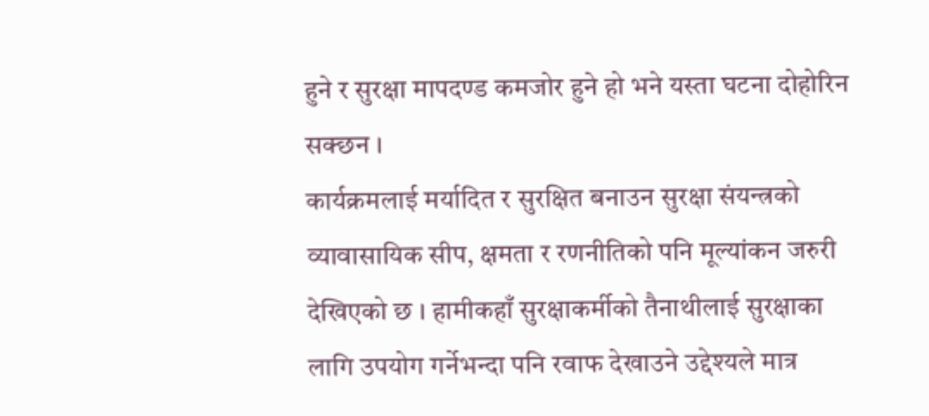हुने र सुरक्षा मापदण्ड कमजोर हुने हो भने यस्ता घटना दोहोरिन सक्छन ।
कार्यक्रमलाई मर्यादित र सुरक्षित बनाउन सुरक्षा संयन्त्रको व्यावासायिक सीप, क्षमता र रणनीतिको पनि मूल्यांकन जरुरी देखिएको छ । हामीकहाँ सुरक्षाकर्मीको तैनाथीलाई सुरक्षाका लागि उपयोग गर्नेभन्दा पनि रवाफ देखाउने उद्देश्यले मात्र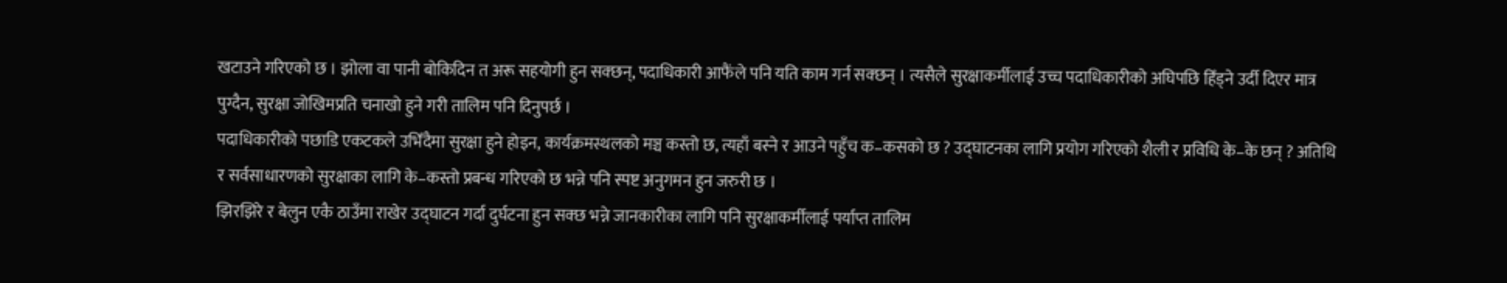खटाउने गरिएको छ । झोला वा पानी बोकिदिन त अरू सहयोगी हुन सक्छन्, पदाधिकारी आफैंले पनि यति काम गर्न सक्छन् । त्यसैले सुरक्षाकर्मीलाई उच्च पदाधिकारीको अघिपछि हिँड्ने उर्दी दिएर मात्र पुग्दैन, सुरक्षा जोखिमप्रति चनाखो हुने गरी तालिम पनि दिनुपर्छ ।
पदाधिकारीको पछाडि एकटकले उभिँदैमा सुरक्षा हुने होइन, कार्यक्रमस्थलको मञ्च कस्तो छ, त्यहाँ बस्ने र आउने पहुँच क–कसको छ ? उद्घाटनका लागि प्रयोग गरिएको शैली र प्रविधि के–के छन् ? अतिथि र सर्वसाधारणको सुरक्षाका लागि के–कस्तो प्रबन्ध गरिएको छ भन्ने पनि स्पष्ट अनुगमन हुन जरुरी छ ।
झिरझिरे र बेलुन एकै ठाउँमा राखेर उद्घाटन गर्दा दुर्घटना हुन सक्छ भन्ने जानकारीका लागि पनि सुरक्षाकर्मीलाई पर्याप्त तालिम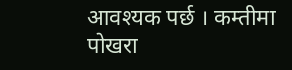आवश्यक पर्छ । कम्तीमा पोखरा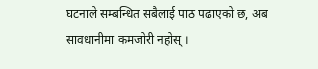घटनाले सम्बन्धित सबैलाई पाठ पढाएको छ, अब सावधानीमा कमजोरी नहोस् ।